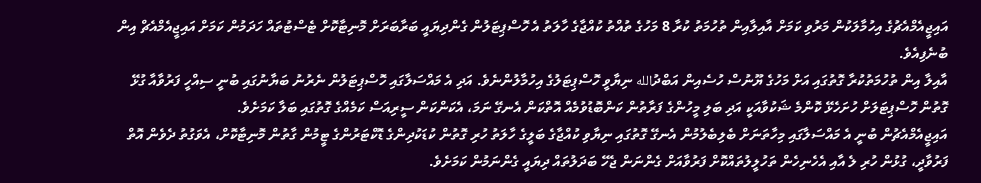އައިޖީއެމްއެޗުގެ އިހުމާލަކުން މަރުވި ކަމަށް އާއިލާއިން ތުހުމަތު ކުރާ 8 މަހުގެ ތުއްތު ކުއްޖާގެ ހާލަތު އެ ހޮސްޕިޓަލުން ގެންދިޔައީ ބަރާބަރަށް މޮނިޓާކޮށް ޓެސްޓުތައް ހަދަމުން ކަމަށް އައިޖީއެމްއެޗް އިން ބުނެފިއެވެ.
އާއިލާ އިން ތުހުމަތުކުރާ ގޮތުގައި އަށް މަހުގެ ޔޫނުސް ހުސެއިން އަބްދުالله ނިޔާވީ ހޮސްޕިޓަލުގެ އިހުމާލުންނެވެ. އަދި އެ މައްސަލާގައި ހޮސްޕިޓަލުން ނެރުނު ބަޔާނުގައި ބުނީ ސިއްހީ ފަރުވާއާ ގުޅޭ ގޮތުން ހޮސްޕިޓަލަށް ހުށަހެޅޭ ކޮންމެ ޝަކުވާއަކީ އަދި ބަލި މީހުންގެ ފަރާތުން ކަންބޮޑުވުމެއް އޮތްކަން އެނގޭ ނަމަ، އެކަންކަން ސީރިއަސް ކަމެއްގެ ގޮތުގައި ބަލާ ކަމަށެވެ.
އައިޖީއެމްއެޗުން ބުނީ އެ މައްސަލާގައި މިހާތަނަށް ބެލިބެލުމުން އެނގޭ ގޮތުގައި ނިޔާވި ކުއްޖާގެ ބަލީގެ ހާލަތު ހުރި ގޮތުން ކުޑަކުދިންގެ ޑޮކްޓަރުންގެ ޓީމުން ގާތުން މޮނިޓާކޮށް، އެވަގުތު ދެވެން އޮތް ފަރުވާދީ، ގުޅުން ހުރި ލެ އާއި އެހެނިހެން ތަހުލީލުތައްކޮށް ފަރުވާއަށް ގެންނަން ޖެހޭ ބަދަލުތައް ދިޔައީ ގެންނަމުން ކަމަށެވެ.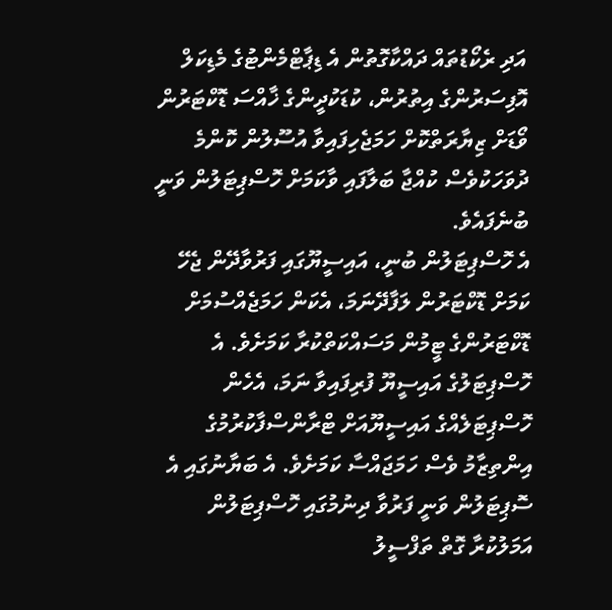އަދި ރެކޯޑުތައް ދައްކާގޮތުން އެ ޑިޕާޓްމެންޓުގެ މެޑިކަލް އޮފިސަރުންގެ އިތުރުން، ކުޑަކުދީންގެ ޚާއްސަ ޑޮކްޓަރުން ވޯޑަށް ޒިޔާރަތްކޮށް ހަމަޖެހިފައިވާ އުސޫލުން ކޮންމެ ދުވަހަކުވެސް ކުއްޖާ ބަލާފައި ވާކަމަށް ހޮސްޕިޓަލުން ވަނީ ބުނެފައެވެ.
އެ ހޮސްޕިޓަލުން ބުނީ، އައިސީޔޫގައި ފަރުވާދޭން ޖެހޭ ކަމަށް ޑޮކްޓަރުން ލަފާދޭނަމަ، އެކަން ހަމަޖެއްސުމަށް ޑޮކްޓަރުންގެ ޓީމުން މަސައްކަތްކުރާ ކަމަށެވެ. އެ ހޮސްޕިޓަލުގެ އައިސީޔޫ ފުރިފައިވާ ނަމަ، އެހެން ހޮސްޕިޓަލެއްގެ އައިސީޔޫއަށް ޓްރާންސްފާކުރުމުގެ އިންތިޒާމު ވެސް ހަމަޖައްސާ ކަމަށެވެ. އެ ބަޔާނުގައި އެ ސޮޕިޓަލުން ވަނީ ފަރުވާ ދިނުމުގައި ހޮސްޕިޓަލުން އަމަލުކުރާ ގޮތް ތަފްސީލު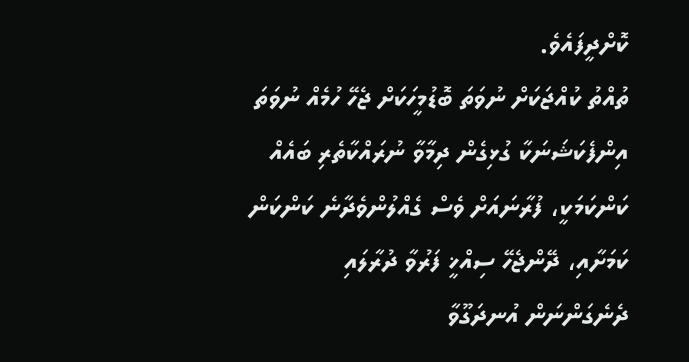ކޮށްދީފައެވެ.
ތުއްތު ކުއްޖަކަށް ނުވަތަ ބޮޑުމީހަކަށް ޖެހޭ ހުމެއް ނުވަތަ އިންފެކަޝަނަކާ ގުޅިގެން ދިމާވާ ނުރައްކާތެރި ބައެއް ކަންކަމަކީ، ފުރާނައަށް ވެސް ގެއްލުންވެދާނެ ކަންކަން ކަމަށާއި، ދޭންޖެހޭ ސިއްޚީ ފަރުވާ ދުރާލައި ދެނެގަންނަން އުނދަގޫވާ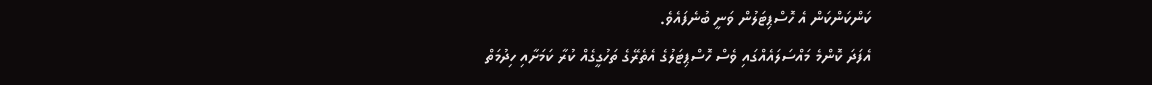ކަންކަންކަން އެ ހޮސްޕިޓަލުން ވަނީ ބުނެފައެވެ.
އެފަދަ ކޮންމެ މައްސަލައެއްގައި ވެސް ހޮސްޕިޓަލުގެ އެތެރޭގެ ތަހުގީގެއް ކުރާ ކަމަށާއި ހިދުމަތް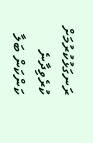ރަނގަޅުކުރުމަށް ކުރެވިދާނެ ކަންކަން ބަލާ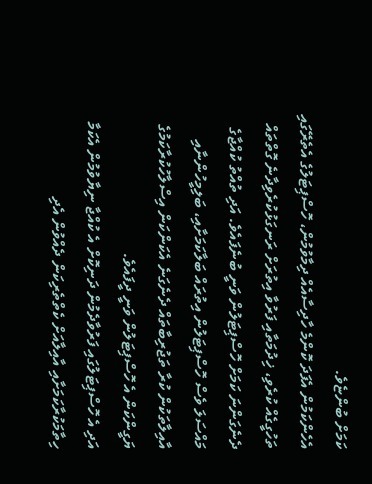ކަމަށް ބުންޏެވެ.
އެހެންކަމުން އެފަދަ ކޮންމެ ހާދިސާއެއް ދިމާވުމުން، ހޮސްޕިޓަލުގެ އެތެރޭގައި ތަހުގީގެއް ކުރެވި، ޚިދުމަތާއި ފަރުވާ އިތުރަށް ރަނގަޅުކުރެވިދާނެ ގޮތްތައް ދެނެގަންނަ ކަމަށް ހޮސްޕިޓަލުން ވަނީ ބުނެފައެވެ. އަދި ތުއްތު ކުއްޖާގެ މައްސަލަ ވެސް ހޮސްޕިޓަލުން އިތުރައް ބަލާކަމަށާއި، ބަލިމީހުންނާއި އާއިލާތަކުން ކުރާ ތަޖުރިބާތައް ދެނެގަނެ އެކަންކަން އިސްލާހުކުރާކަމުގެ ޔަގީންކަން އެ ހޮސްޕިޓަލުން ވަނީ ދީފައެވެ.
އަދި އެ ހޮސްޕިޓަލުގައި ފަރުވާދެމުން ދަނިކޮށް އެ ކުއްޖާ ނިޔާވުމުން އެކަމާ ހިތާމަކުރާކަމަށާއި އާއިލާއަށް ކެތްތެރިކަން ދެއްވުން އެދި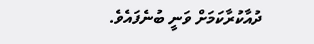ދުއާކުރާކަމަށް ވަނީ ބުނެފައެވެ.